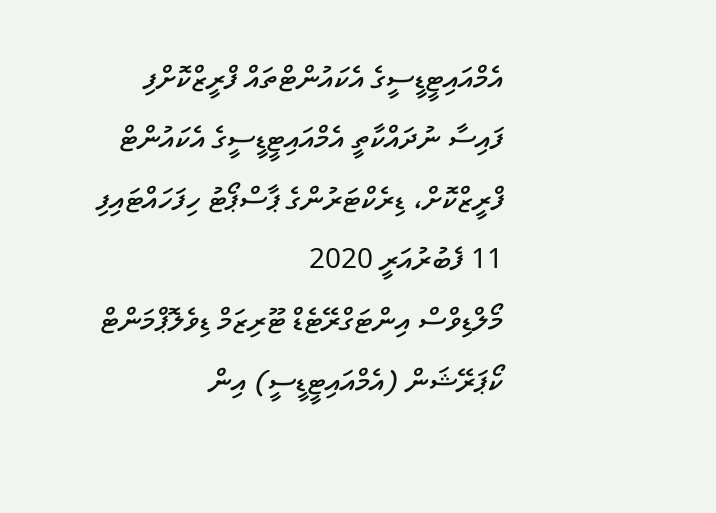އެމްއައިޓީޑީސީގެ އެކައުންޓްތައް ފްރީޒްކޮށްފި
ފައިސާ ނުދައްކާތީ އެމްއައިޓީޑީސީގެ އެކައުންޓް ފްރީޒްކޮށް، ޑިރެކްޓަރުންގެ ޕާސްޕޯޓު ހިފަހައްޓައިފި
11 ފެބުރުއަރީ 2020
މޯލްޑިވްސް އިންޓަގްރޭޓެޑް ޓޫރިޒަމް ޑިވެލޮޕްމަންޓް ކޯޕަރޭޝަން (އެމްއައިޓީޑީސީ) އިން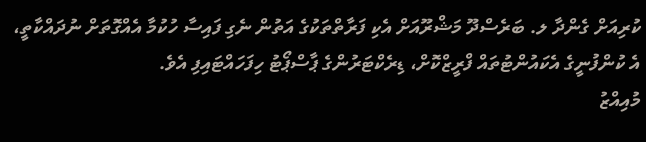ކުރިއަށް ގެންދާ ލ. ބަރެސްދޫ މަޝްރޫއަށް އެކި ފަރާތްތަކުގެ އަތުން ނެގި ފައިސާ ހުކުމާ އެއްގޮތަށް ނުދައްކާތީ، އެ ކުންފުނީގެ އެކައުންޓުތައް ފްރީޒްކޮށް، ޑިރެކްޓަރުންގެ ޕާސްޕޯޓު ހިފަހައްޓައިފި އެވެ.
މުއިއްޒު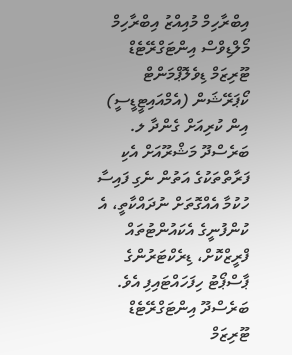އިބްރާހިމް މުއިއްޒު އިބްރާހިމް
މޯލްޑިވްސް އިންޓަގްރޭޓެޑް ޓޫރިޒަމް ޑިވެލޮޕްމަންޓް ކޯޕަރޭޝަން (އެމްއައިޓީޑީސީ) އިން ކުރިއަށް ގެންދާ ލ. ބަރެސްދޫ މަޝްރޫއަށް އެކި ފަރާތްތަކުގެ އަތުން ނެގި ފައިސާ ހުކުމާ އެއްގޮތަށް ނުދައްކާތީ، އެ ކުންފުނީގެ އެކައުންޓުތައް ފްރީޒްކޮށް، ޑިރެކްޓަރުންގެ ޕާސްޕޯޓު ހިފަހައްޓައިފި އެވެ.
ބަރެސްދޫ އިންޓަގްރޭޓެޑް ޓޫރިޒަމް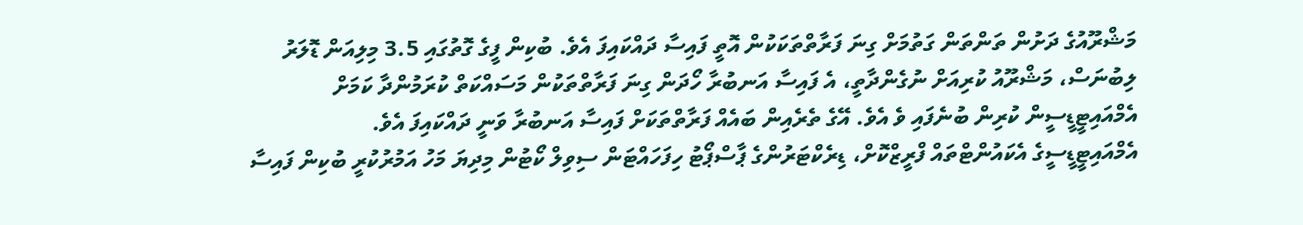މަޝްރޫއުގެ ދަށުން ތަންތަން ގަތުމަށް ގިނަ ފަރާތްތަކަކުން އޮތީ ފައިސާ ދައްކައިފަ އެވެ. ބުކިން ފީގެ ގޮތުގައި 3.5 މިލިއަން ޑޮލަރު ލިބުނަސް، މަޝްރޫއު ކުރިއަށް ނުގެންދާތީ، އެ ފައިސާ އަނބުރާ ހޯދަން ގިނަ ފަރާތްތަކުން މަސައްކަތް ކުރަމުންދާ ކަމަށް އެމްއައިޓީޑީސީން ކުރިން ބުނެފައި ވެ އެވެ. އޭގެ ތެރެއިން ބައެއް ފަރާތްތަކަށް ފައިސާ އަނބުރާ ވަނީ ދައްކައިފަ އެވެ.
އެމްއައިޓީޑީސީގެ އެކައުންޓްތައް ފްރީޒްކޮށް، ޑިރެކްޓަރުންގެ ޕާސްޕޯޓު ހިފަހައްޓަން ސިވިލް ކޯޓުން މިދިޔަ މަހު އަމުރުކުރީ ބުކިން ފައިސާ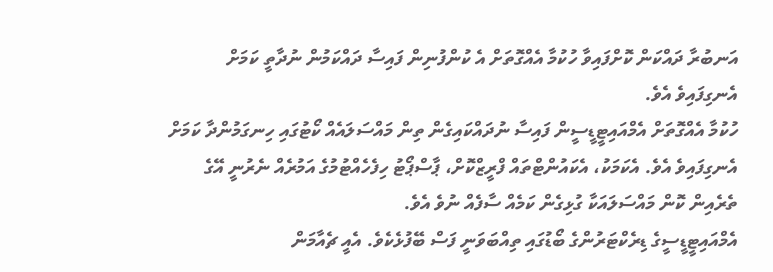އަނބުރާ ދައްކަން ކޮށްފައިވާ ހުކުމާ އެއްގޮތަށް އެ ކުންފުނިން ފައިސާ ދައްކަމުން ނުދާތީ ކަމަށް އެނގިފައިވެ އެވެ.
ހުކުމާ އެއްގޮތަށް އެމްއައިޓީޑީސީން ފައިސާ ނުދައްކައިގެން ތިން މައްސަލައެއް ކޯޓުގައި ހިނގަމުންދާ ކަމަށް އެނގިފައިވެ އެވެ. އެކަމަކު، އެކައުންޓްތައް ފްރީޒްކޮށް، ޕާސްޕޯޓު ހިފެހެއްޓުމުގެ އަމުރެއް ނެރުނީ އޭގެ ތެރެއިން ކޮން މައްސަލައަކާ ގުޅިގެން ކަމެއް ސާފެއް ނުވެ އެވެ.
އެމްއައިޓީޑީސީގެ ޑިރެކްޓަރުންގެ ބޯޑުގައި ތިއްބަވަނީ ފަސް ބޭފުޅެކެވެ. އެއީ ޗެއާމަން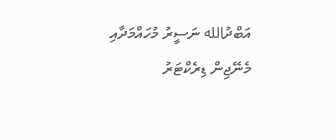އަބްދުالله ނަސީރު މުހައްމަދާއި މެނޭޖިން ޑިރެކްޓަރު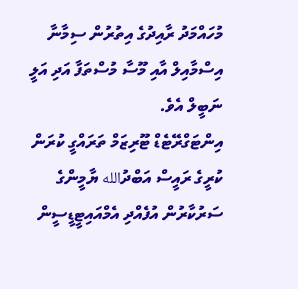މުހައްމަދު ރާއިދުގެ އިތުރުން ސިމާނާ އިސްމާއިލް އާއި މޫސާ މުސްތަފާ އަދި އަލީ ނަބީލް އެވެ.
އިންޓަގްރޭޓެޑް ޓޫރިޒަމް ތަރައްގީ ކުރަން ކުރީގެ ރައީސް އަބްދުالله ޔާމީންގެ ސަރުކާރުން އުފެއްދި އެމްއައިޓީޑީސީން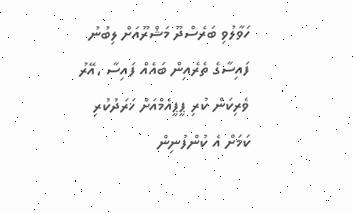ހަވާލުވި ބަރެސްދޫ މަޝްރޫއަށް ލިބުނު ފައިސާގެ ތެރެއިން ބައެއް ފައިސާ ،އޭރު ވެރިކަން ކުރި ޕީޕީއެމްއަށް ޚަރަދުކުރި ކަމަށް އެ ކުންފުނިން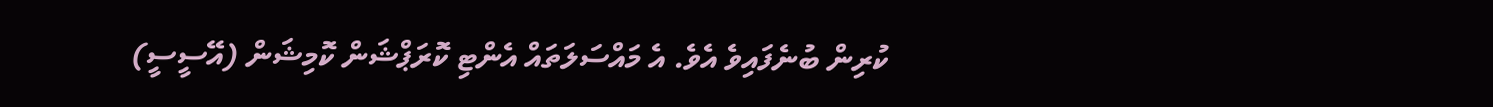ކުރިން ބުނެފައިވެ އެވެ. އެ މައްސަލަތައް އެންޓި ކޮރަޕްޝަން ކޮމިޝަން (އޭސީސީ)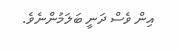އިން ވެސް ދަނީ ބަލަމުންނެވެ.